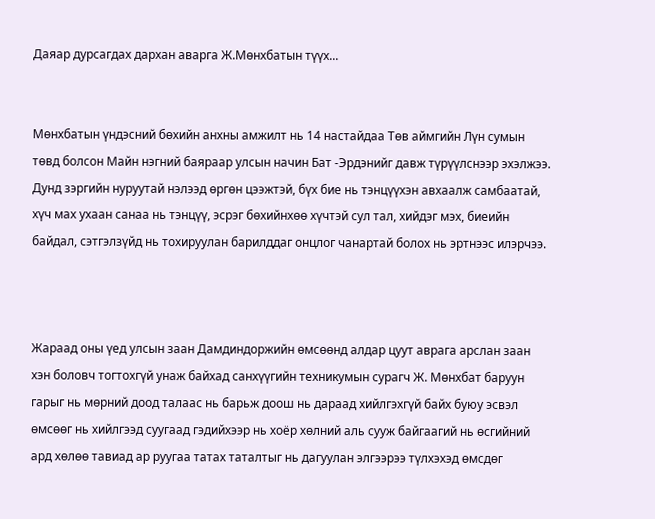Даяар дурсагдах дархан аварга Ж.Мөнхбатын түүх...


Мөнхбатын үндэсний бөхийн анхны амжилт нь 14 настайдаа Төв аймгийн Лүн сумын төвд болсон Майн нэгний баяраар улсын начин Бат -Эрдэнийг давж түрүүлснээр эхэлжээ. Дунд зэргийн нуруутай нэлээд өргөн цээжтэй, бүх бие нь тэнцүүхэн авхаалж самбаатай, хүч мах ухаан санаа нь тэнцүү, эсрэг бөхийнхөө хүчтэй сул тал, хийдэг мэх, биеийн байдал, сэтгэлзүйд нь тохируулан барилддаг онцлог чанартай болох нь эртнээс илэрчээ.



Жараад оны үед улсын заан Дамдиндоржийн өмсөөнд алдар цуут аврага арслан заан хэн боловч тогтохгүй унаж байхад санхүүгийн техникумын сурагч Ж. Мөнхбат баруун гарыг нь мөрний доод талаас нь барьж доош нь дараад хийлгэхгүй байх буюу эсвэл өмсөөг нь хийлгээд суугаад гэдийхээр нь хоёр хөлний аль сууж байгаагий нь өсгийний ард хөлөө тавиад ар руугаа татах таталтыг нь дагуулан элгээрээ түлхэхэд өмсдөг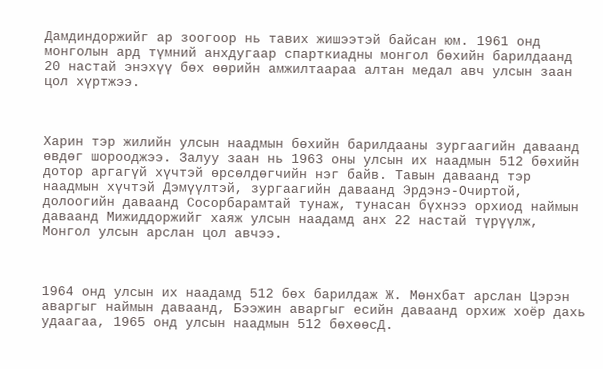Дамдиндоржийг ар зоогоор нь тавих жишээтэй байсан юм. 1961 онд монголын ард түмний анхдугаар спарткиадны монгол бөхийн барилдаанд 20 настай энэхүү бөх өөрийн амжилтаараа алтан медал авч улсын заан цол хүртжээ.



Харин тэр жилийн улсын наадмын бөхийн барилдааны зургаагийн даваанд өвдөг шорооджээ. Залуу заан нь 1963 оны улсын их наадмын 512 бөхийн дотор аргагүй хүчтэй өрсөлдөгчийн нэг байв. Тавын даваанд тэр наадмын хүчтэй Дэмүүлтэй, зургаагийн даваанд Эрдэнэ-Очиртой, долоогийн даваанд Сосорбарамтай тунаж, тунасан бүхнээ орхиод наймын даваанд Мижиддоржийг хаяж улсын наадамд анх 22 настай түрүүлж, Монгол улсын арслан цол авчээ.



1964 онд улсын их наадамд 512 бөх барилдаж Ж. Мөнхбат арслан Цэрэн аваргыг наймын даваанд, Бээжин аваргыг есийн даваанд орхиж хоёр дахь удаагаа, 1965 онд улсын наадмын 512 бөхөөсД.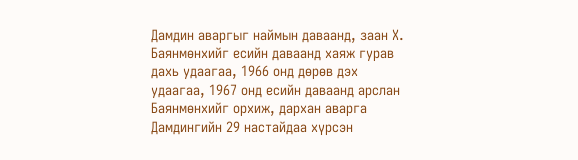Дамдин аваргыг наймын даваанд, заан Х. Баянмөнхийг есийн даваанд хаяж гурав дахь удаагаа, 1966 онд дөрөв дэх удаагаа, 1967 онд есийн даваанд арслан Баянмөнхийг орхиж, дархан аварга Дамдингийн 29 настайдаа хүрсэн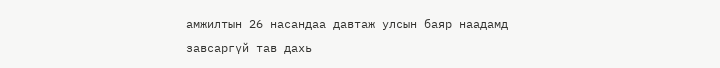амжилтын 26 насандаа давтаж улсын баяр наадамд завсаргүй тав дахь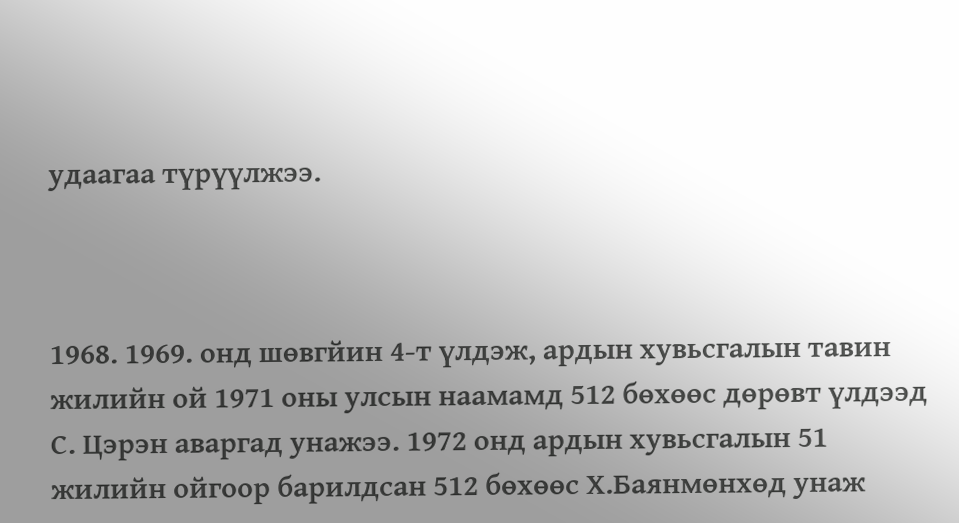удаагаа түрүүлжээ.



1968. 1969. онд шөвгйин 4-т үлдэж, ардын хувьсгалын тавин жилийн ой 1971 оны улсын наамамд 512 бөхөөс дөрөвт үлдээд С. Цэрэн аваргад унажээ. 1972 онд ардын хувьсгалын 51 жилийн ойгоор барилдсан 512 бөхөөс Х.Баянмөнхөд унаж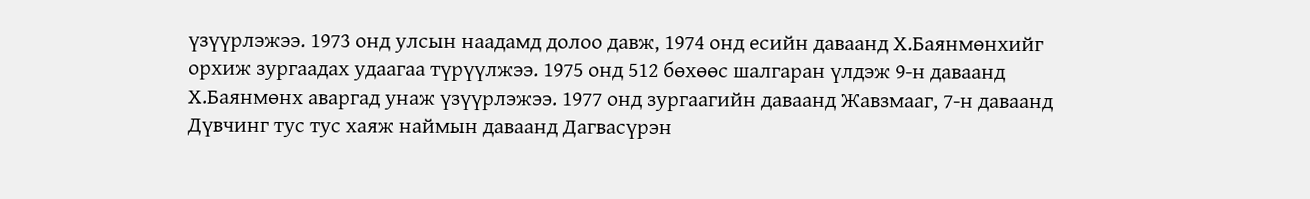үзүүрлэжээ. 1973 онд улсын наадамд долоо давж, 1974 онд есийн даваанд Х.Баянмөнхийг орхиж зургаадах удаагаа түрүүлжээ. 1975 онд 512 бөхөөс шалгаран үлдэж 9-н даваанд Х.Баянмөнх аваргад унаж үзүүрлэжээ. 1977 онд зургаагийн даваанд Жавзмааг, 7-н даваанд Дүвчинг тус тус хаяж наймын даваанд Дагвасүрэн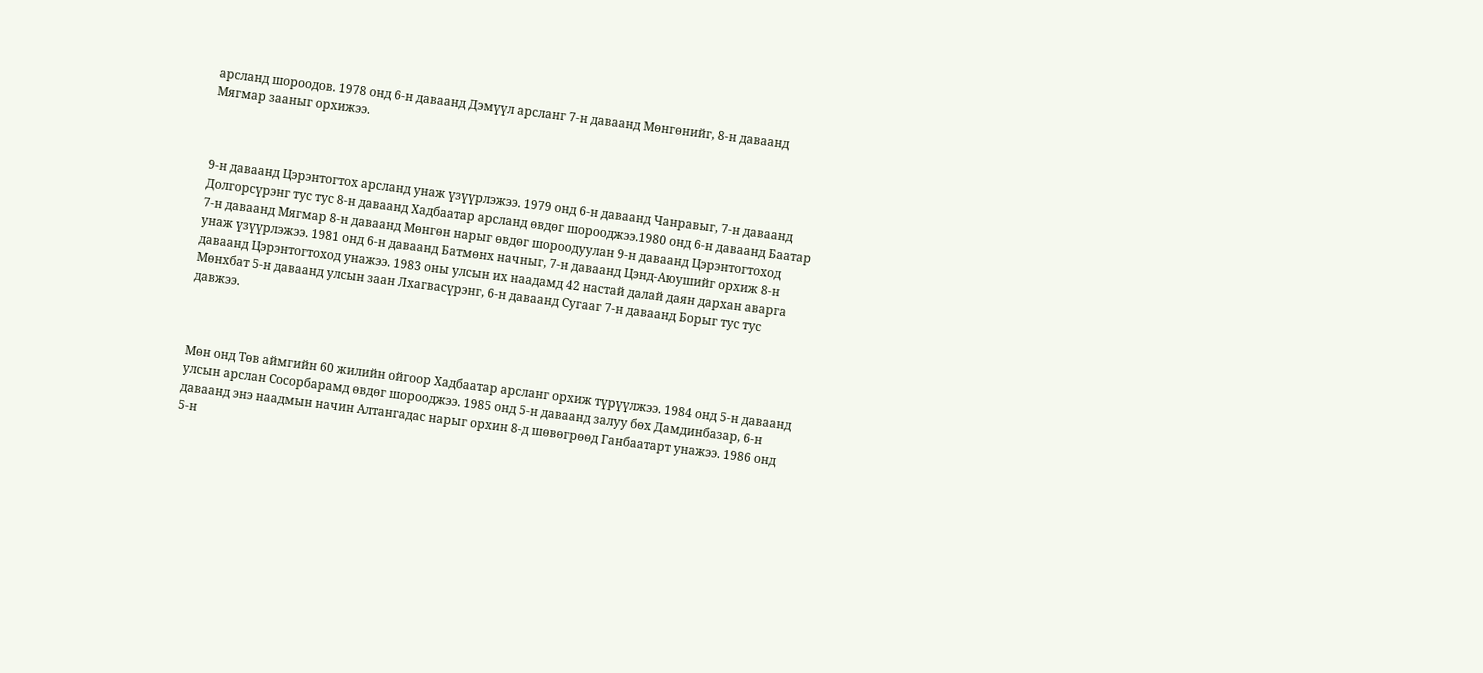арсланд шороодов. 1978 онд 6-н даваанд Дэмүүл арсланг 7-н даваанд Мөнгөнийг, 8-н даваанд Мягмар зааныг орхижээ.



9-н даваанд Цэрэнтогтох арсланд унаж үзүүрлэжээ. 1979 онд 6-н даваанд Чанравыг, 7-н даваанд Долгорсүрэнг тус тус 8-н даваанд Хадбаатар арсланд өвдөг шорооджээ.1980 онд 6-н даваанд Баатар 7-н даваанд Мягмар 8-н даваанд Мөнгөн нарыг өвдөг шороодуулан 9-н даваанд Цэрэнтогтоход унаж үзүүрлэжээ. 1981 онд 6-н даваанд Батмөнх начныг, 7-н даваанд Цэнд-Аюушийг орхиж 8-н даваанд Цэрэнтогтоход унажээ. 1983 оны улсын их наадамд 42 настай далай даян дархан аварга Мөнхбат 5-н даваанд улсын заан Лхагвасүрэнг, 6-н даваанд Сугааг 7-н даваанд Борыг тус тус давжээ.



Мөн онд Төв аймгийн 60 жилийн ойгоор Хадбаатар арсланг орхиж түрүүлжээ. 1984 онд 5-н даваанд улсын арслан Сосорбарамд өвдөг шорооджээ. 1985 онд 5-н даваанд залуу бөх Дамдинбазар, 6-н даваанд энэ наадмын начин Алтангадас нарыг орхин 8-д шөвөгрөөд Ганбаатарт унажээ. 1986 онд 5-н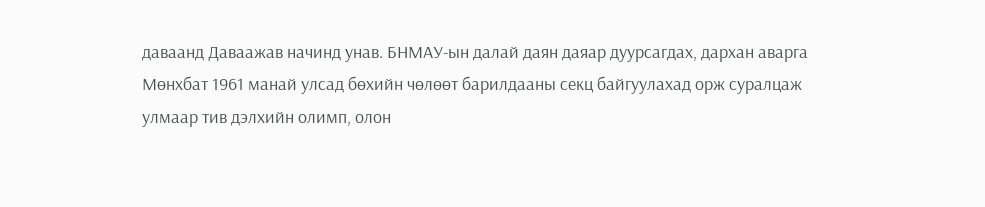даваанд Даваажав начинд унав. БНМАУ-ын далай даян даяар дуурсагдах, дархан аварга Мөнхбат 1961 манай улсад бөхийн чөлөөт барилдааны секц байгуулахад орж суралцаж улмаар тив дэлхийн олимп, олон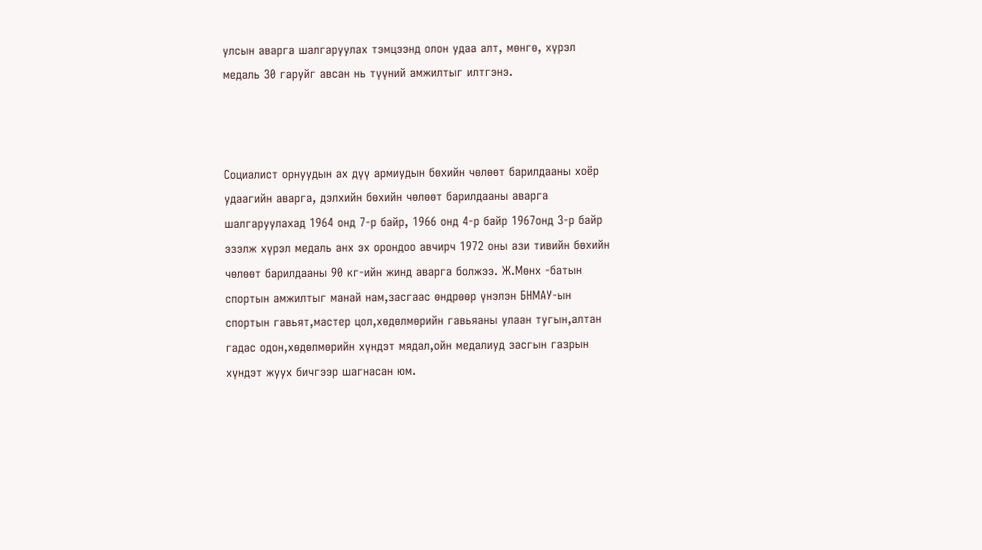улсын аварга шалгаруулах тэмцээнд олон удаа алт, мөнгө, хүрэл медаль 30 гаруйг авсан нь түүний амжилтыг илтгэнэ.



Социалист орнуудын ах дүү армиудын бөхийн чөлөөт барилдааны хоёр удаагийн аварга, дэлхийн бөхийн чөлөөт барилдааны аварга шалгаруулахад 1964 онд 7-р байр, 1966 онд 4-р байр 1967онд 3-р байр эзэлж хүрэл медаль анх эх орондоо авчирч 1972 оны ази тивийн бөхийн чөлөөт барилдааны 90 кг-ийн жинд аварга болжээ. Ж.Мөнх -батын спортын амжилтыг манай нам,засгаас өндрөөр үнэлэн БНМАУ-ын спортын гавьят,мастер цол,хөдөлмөрийн гавьяаны улаан тугын,алтан гадас одон,хөдөлмөрийн хүндэт мядал,ойн медалиуд засгын газрын хүндэт жуух бичгээр шагнасан юм.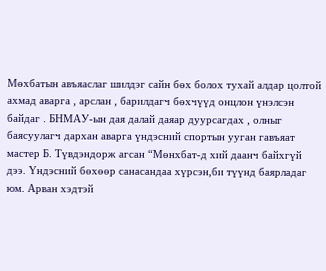Мөхбатын авъяаслаг шилдэг сайн бөх болох тухай алдар цолтой ахмад аварга , арслан , барилдагч бөхчүүд онцлон үнэлсэн байдаг . БНМАУ-ын дая далай даяар дуурсагдах , олныг баясуулагч дархан аварга үндэсний спортын ууган гавъяат мастер Б. Түвдэндорж агсан “Мөнхбат-д хий даанч байхгүй дээ. Үндэсний бөхөөр санасандаа хүрсэн,би түүнд баярладаг юм. Арван хэдтэй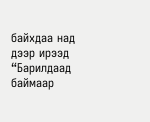байхдаа над дээр ирээд “Барилдаад баймаар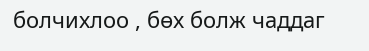болчихлоо , бөх болж чаддаг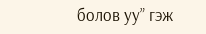болов уу” гэж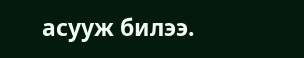асууж билээ.